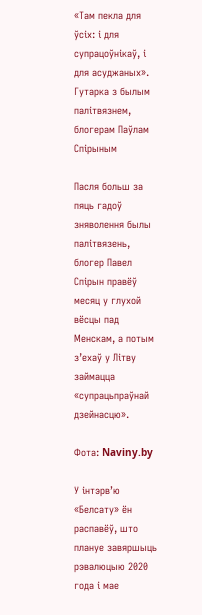«Там пекла для ўсіх: і для супрацоўнікаў, і для асуджаных». Гутарка з былым палітвязнем, блогерам Паўлам Спірыным

Пасля больш за пяць гадоў зняволення былы палітвязень, блогер Павел Спірын правёў месяц у глухой вёсцы пад Менскам, а потым з’ехаў у Літву займацца «супрацьпраўнай дзейнасцю».

Фота: Naviny.by

У інтэрвʼю «Белсату» ён распавёў, што плануе завяршыць рэвалюцыю 2020 года і мае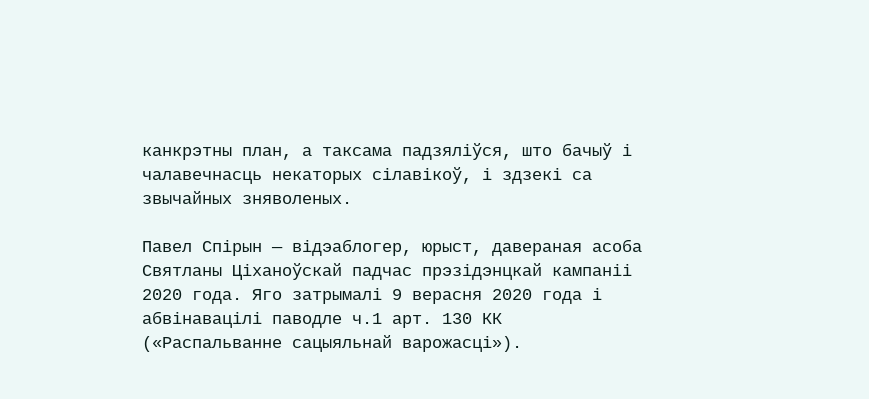канкрэтны план, а таксама падзяліўся, што бачыў і чалавечнасць некаторых сілавікоў, і здзекі са звычайных зняволеных.

Павел Спірын — відэаблогер, юрыст, давераная асоба Святланы Ціханоўскай падчас прэзідэнцкай кампаніі 2020 года. Яго затрымалі 9 верасня 2020 года і абвінавацілі паводле ч.1 арт. 130 КК («Распальванне сацыяльнай варожасці»).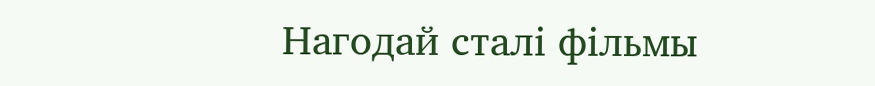Нагодай сталі фільмы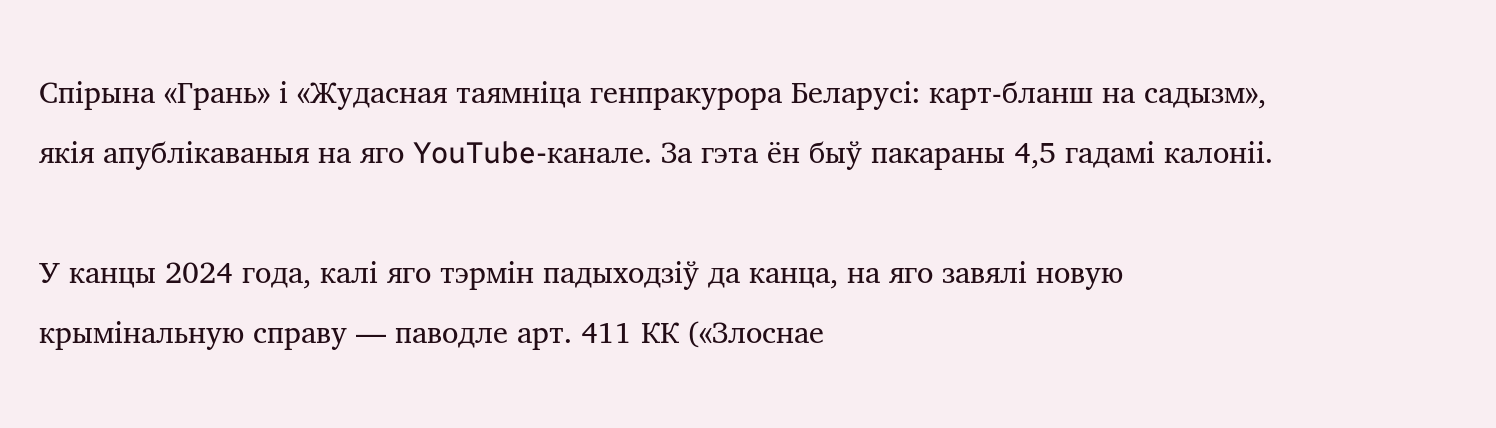Спірына «Грань» і «Жудасная таямніца генпракурора Беларусі: карт-бланш на садызм», якія апублікаваныя на яго YouTube-канале. За гэта ён быў пакараны 4,5 гадамі калоніі.

У канцы 2024 года, калі яго тэрмін падыходзіў да канца, на яго завялі новую крымінальную справу — паводле арт. 411 КК («Злоснае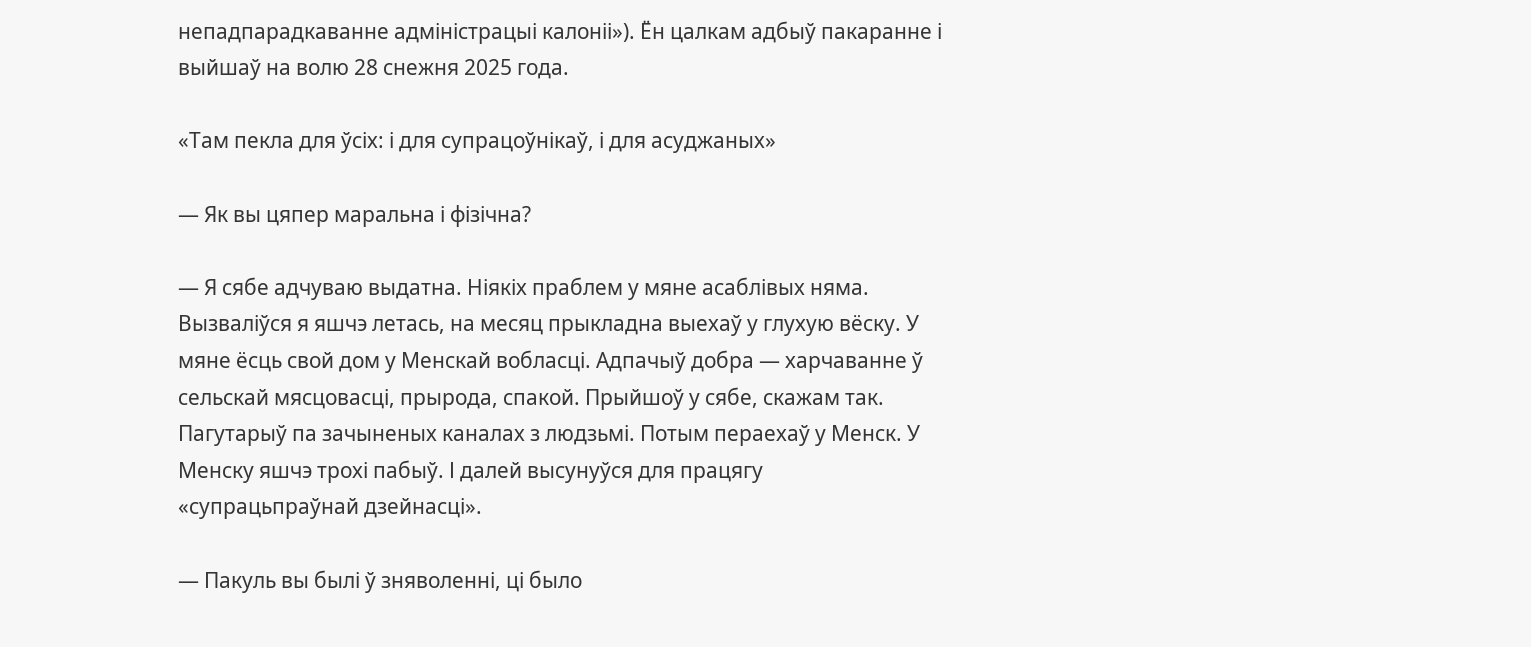непадпарадкаванне адміністрацыі калоніі»). Ён цалкам адбыў пакаранне і выйшаў на волю 28 снежня 2025 года.

«Там пекла для ўсіх: і для супрацоўнікаў, і для асуджаных»

— Як вы цяпер маральна і фізічна?

— Я сябе адчуваю выдатна. Ніякіх праблем у мяне асаблівых няма. Вызваліўся я яшчэ летась, на месяц прыкладна выехаў у глухую вёску. У мяне ёсць свой дом у Менскай вобласці. Адпачыў добра — харчаванне ў сельскай мясцовасці, прырода, спакой. Прыйшоў у сябе, скажам так. Пагутарыў па зачыненых каналах з людзьмі. Потым пераехаў у Менск. У Менску яшчэ трохі пабыў. І далей высунуўся для працягу «супрацьпраўнай дзейнасці».

— Пакуль вы былі ў зняволенні, ці было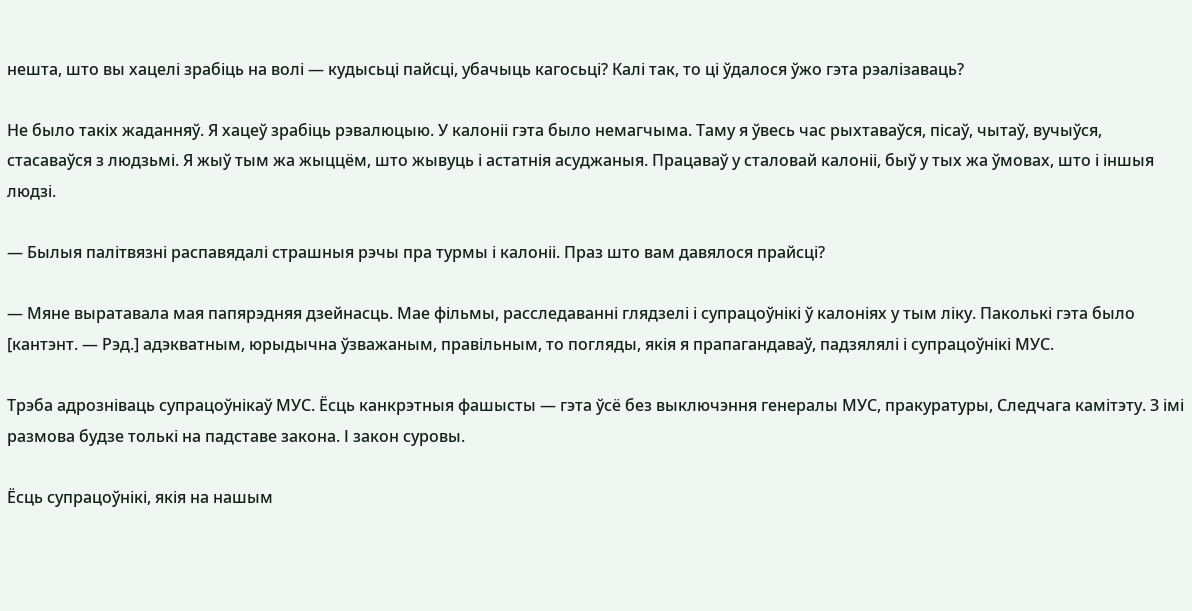нешта, што вы хацелі зрабіць на волі — кудысьці пайсці, убачыць кагосьці? Калі так, то ці ўдалося ўжо гэта рэалізаваць?

Не было такіх жаданняў. Я хацеў зрабіць рэвалюцыю. У калоніі гэта было немагчыма. Таму я ўвесь час рыхтаваўся, пісаў, чытаў, вучыўся, стасаваўся з людзьмі. Я жыў тым жа жыццём, што жывуць і астатнія асуджаныя. Працаваў у сталовай калоніі, быў у тых жа ўмовах, што і іншыя людзі.

— Былыя палітвязні распавядалі страшныя рэчы пра турмы і калоніі. Праз што вам давялося прайсці?

— Мяне выратавала мая папярэдняя дзейнасць. Мае фільмы, расследаванні глядзелі і супрацоўнікі ў калоніях у тым ліку. Паколькі гэта было [кантэнт. — Рэд.] адэкватным, юрыдычна ўзважаным, правільным, то погляды, якія я прапагандаваў, падзялялі і супрацоўнікі МУС.

Трэба адрозніваць супрацоўнікаў МУС. Ёсць канкрэтныя фашысты — гэта ўсё без выключэння генералы МУС, пракуратуры, Следчага камітэту. З імі размова будзе толькі на падставе закона. І закон суровы.

Ёсць супрацоўнікі, якія на нашым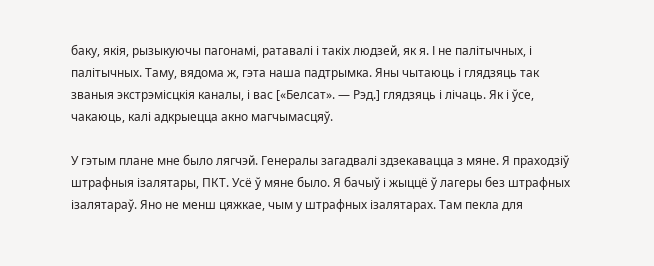баку, якія, рызыкуючы пагонамі, ратавалі і такіх людзей, як я. І не палітычных, і палітычных. Таму, вядома ж, гэта наша падтрымка. Яны чытаюць і глядзяць так званыя экстрэмісцкія каналы, і вас [«Белсат». — Рэд.] глядзяць і лічаць. Як і ўсе, чакаюць, калі адкрыецца акно магчымасцяў.

У гэтым плане мне было лягчэй. Генералы загадвалі здзекавацца з мяне. Я праходзіў штрафныя ізалятары, ПКТ. Усё ў мяне было. Я бачыў і жыццё ў лагеры без штрафных ізалятараў. Яно не менш цяжкае, чым у штрафных ізалятарах. Там пекла для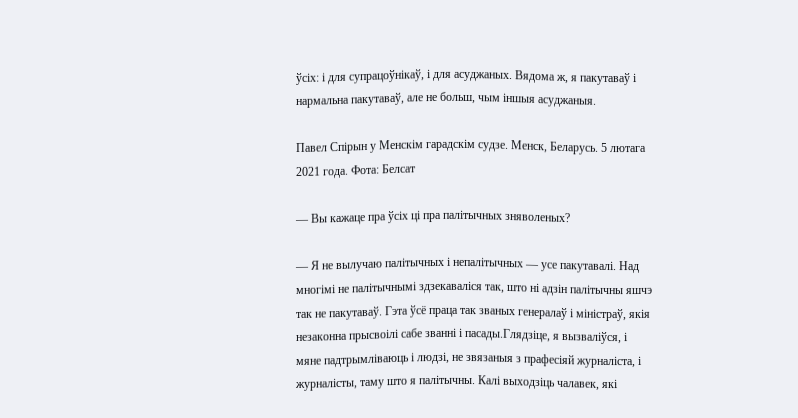ўсіх: і для супрацоўнікаў, і для асуджаных. Вядома ж, я пакутаваў і нармальна пакутаваў, але не больш, чым іншыя асуджаныя.

Павел Спірын у Менскім гарадскім судзе. Менск, Беларусь. 5 лютага 2021 года. Фота: Белсат

— Вы кажаце пра ўсіх ці пра палітычных зняволеных?

— Я не вылучаю палітычных і непалітычных — усе пакутавалі. Над многімі не палітычнымі здзекаваліся так, што ні адзін палітычны яшчэ так не пакутаваў. Гэта ўсё праца так званых генералаў і міністраў, якія незаконна прысвоілі сабе званні і пасады.Глядзіце, я вызваліўся, і мяне падтрымліваюць і людзі, не звязаныя з прафесіяй журналіста, і журналісты, таму што я палітычны. Калі выходзіць чалавек, які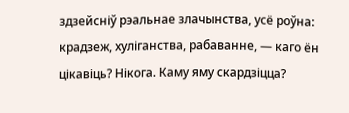здзейсніў рэальнае злачынства, усё роўна: крадзеж, хуліганства, рабаванне, — каго ён цікавіць? Нікога. Каму яму скардзіцца?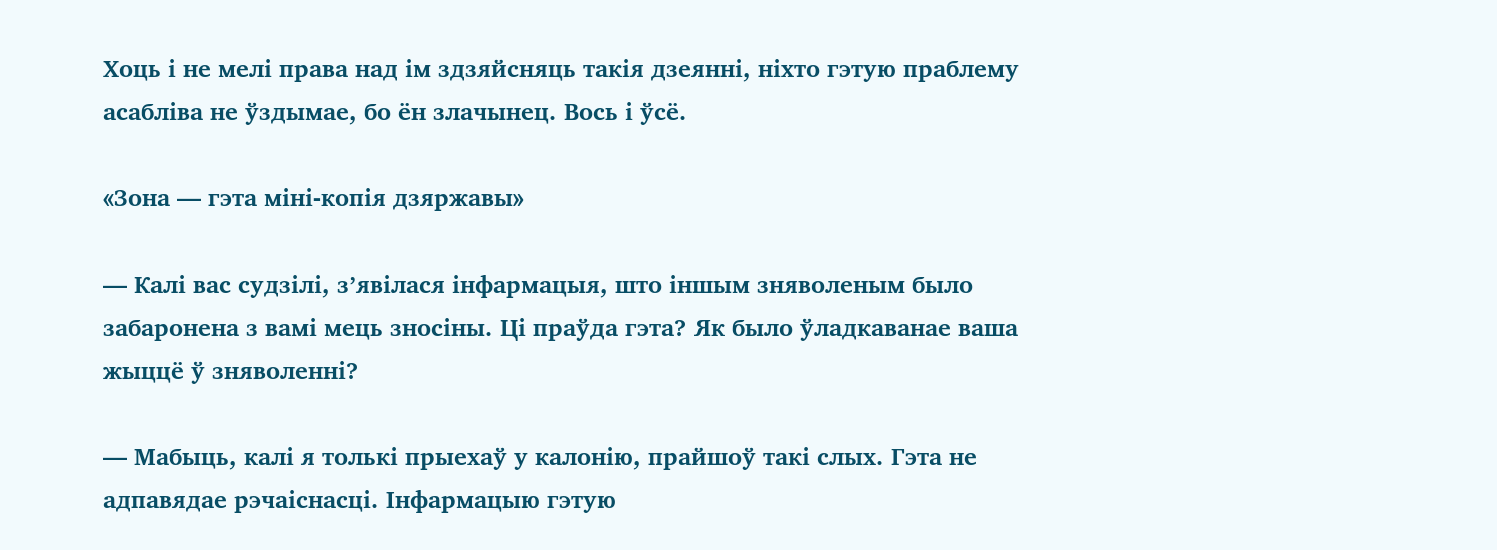Хоць і не мелі права над ім здзяйсняць такія дзеянні, ніхто гэтую праблему асабліва не ўздымае, бо ён злачынец. Вось і ўсё.

«Зона — гэта міні-копія дзяржавы»

— Калі вас судзілі, з’явілася інфармацыя, што іншым зняволеным было забаронена з вамі мець зносіны. Ці праўда гэта? Як было ўладкаванае ваша жыццё ў зняволенні?

— Мабыць, калі я толькі прыехаў у калонію, прайшоў такі слых. Гэта не адпавядае рэчаіснасці. Інфармацыю гэтую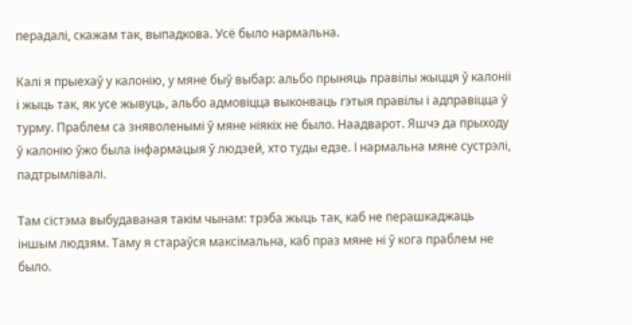перадалі, скажам так, выпадкова. Усё было нармальна.

Калі я прыехаў у калонію, у мяне быў выбар: альбо прыняць правілы жыцця ў калоніі і жыць так, як усе жывуць, альбо адмовіцца выконваць гэтыя правілы і адправіцца ў турму. Праблем са зняволенымі ў мяне ніякіх не было. Наадварот. Яшчэ да прыходу ў калонію ўжо была інфармацыя ў людзей, хто туды едзе. І нармальна мяне сустрэлі, падтрымлівалі.

Там сістэма выбудаваная такім чынам: трэба жыць так, каб не перашкаджаць іншым людзям. Таму я стараўся максімальна, каб праз мяне ні ў кога праблем не было.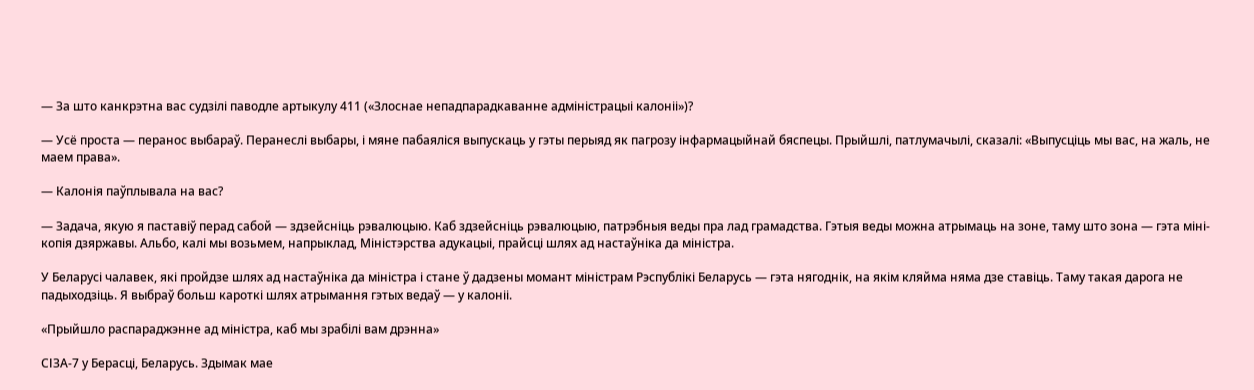— За што канкрэтна вас судзілі паводле артыкулу 411 («Злоснае непадпарадкаванне адміністрацыі калоніі»)?

— Усё проста — перанос выбараў. Перанеслі выбары, і мяне пабаяліся выпускаць у гэты перыяд як пагрозу інфармацыйнай бяспецы. Прыйшлі, патлумачылі, сказалі: «Выпусціць мы вас, на жаль, не маем права».

— Калонія паўплывала на вас?

— Задача, якую я паставіў перад сабой — здзейсніць рэвалюцыю. Каб здзейсніць рэвалюцыю, патрэбныя веды пра лад грамадства. Гэтыя веды можна атрымаць на зоне, таму што зона — гэта міні-копія дзяржавы. Альбо, калі мы возьмем, напрыклад, Міністэрства адукацыі, прайсці шлях ад настаўніка да міністра.

У Беларусі чалавек, які пройдзе шлях ад настаўніка да міністра і стане ў дадзены момант міністрам Рэспублікі Беларусь — гэта нягоднік, на якім кляйма няма дзе ставіць. Таму такая дарога не падыходзіць. Я выбраў больш кароткі шлях атрымання гэтых ведаў — у калоніі.

«Прыйшло распараджэнне ад міністра, каб мы зрабілі вам дрэнна»

СІЗА-7 у Берасці, Беларусь. Здымак мае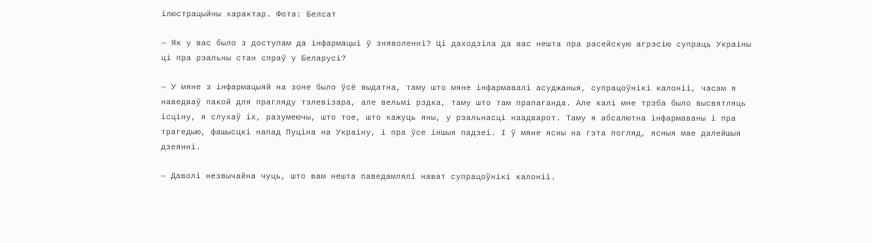ілюстрацыйны характар. Фота: Белсат

— Як у вас было з доступам да інфармацыі ў зняволенні? Ці даходзіла да вас нешта пра расейскую агрэсію супраць Украіны ці пра рэальны стан спраў у Беларусі?

— У мяне з інфармацыяй на зоне было ўсё выдатна, таму што мяне інфармавалі асуджаныя, супрацоўнікі калоніі, часам я наведваў пакой для прагляду тэлевізара, але вельмі рэдка, таму што там прапаганда. Але калі мне трэба было высвятляць ісціну, я слухаў іх, разумеючы, што тое, што кажуць яны, у рэальнасці наадварот. Таму я абсалютна інфармаваны і пра трагедыю, фашысцкі напад Пуціна на Украіну, і пра ўсе іншыя падзеі. І ў мяне ясны на гэта погляд, ясныя мае далейшыя дзеянні.

— Даволі незвычайна чуць, што вам нешта паведамлялі нават супрацоўнікі калоніі.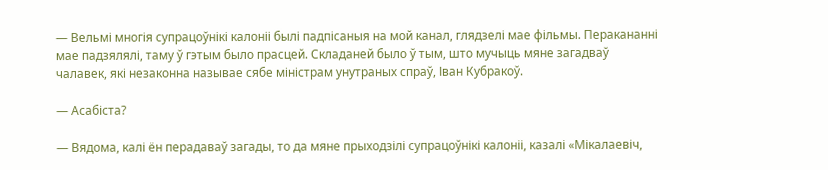— Вельмі многія супрацоўнікі калоніі былі падпісаныя на мой канал, глядзелі мае фільмы. Перакананні мае падзялялі, таму ў гэтым было прасцей. Складаней было ў тым, што мучыць мяне загадваў чалавек, які незаконна называе сябе міністрам унутраных спраў, Іван Кубракоў.

— Асабіста?

— Вядома, калі ён перадаваў загады, то да мяне прыходзілі супрацоўнікі калоніі, казалі «Мікалаевіч,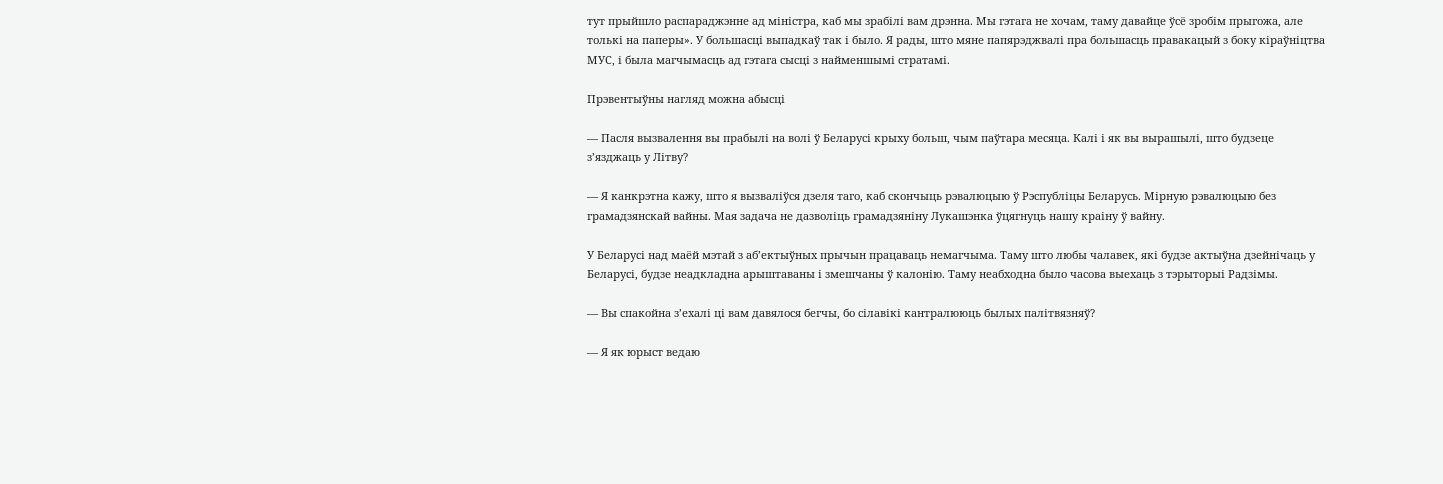тут прыйшло распараджэнне ад міністра, каб мы зрабілі вам дрэнна. Мы гэтага не хочам, таму давайце ўсё зробім прыгожа, але толькі на паперы». У большасці выпадкаў так і было. Я рады, што мяне папярэджвалі пра большасць правакацый з боку кіраўніцтва МУС, і была магчымасць ад гэтага сысці з найменшымі стратамі.

Прэвентыўны нагляд можна абысці

— Пасля вызвалення вы прабылі на волі ў Беларусі крыху больш, чым паўтара месяца. Калі і як вы вырашылі, што будзеце з’язджаць у Літву?

— Я канкрэтна кажу, што я вызваліўся дзеля таго, каб скончыць рэвалюцыю ў Рэспубліцы Беларусь. Мірную рэвалюцыю без грамадзянскай вайны. Мая задача не дазволіць грамадзяніну Лукашэнка ўцягнуць нашу краіну ў вайну.

У Беларусі над маёй мэтай з абʼектыўных прычын працаваць немагчыма. Таму што любы чалавек, які будзе актыўна дзейнічаць у Беларусі, будзе неадкладна арыштаваны і змешчаны ў калонію. Таму неабходна было часова выехаць з тэрыторыі Радзімы.

— Вы спакойна зʼехалі ці вам давялося бегчы, бо сілавікі кантралююць былых палітвязняў?

— Я як юрыст ведаю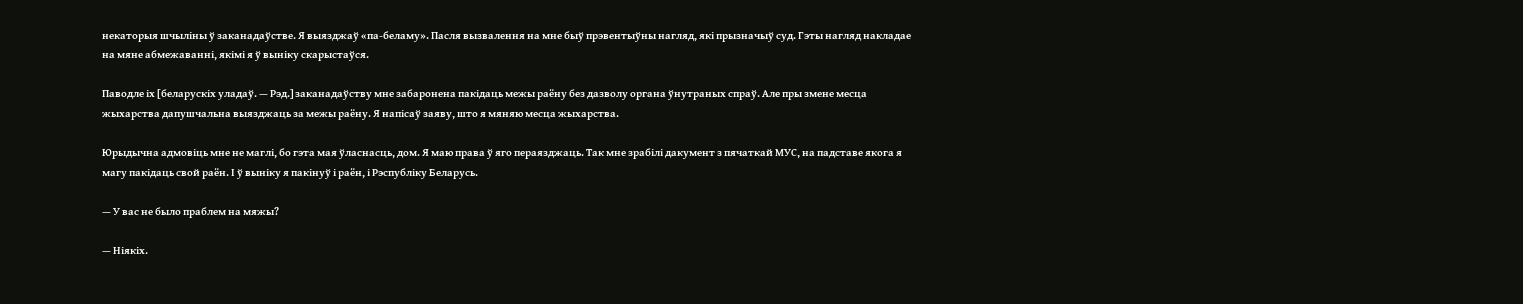некаторыя шчыліны ў заканадаўстве. Я выязджаў «па-беламу». Пасля вызвалення на мне быў прэвентыўны нагляд, які прызначыў суд. Гэты нагляд накладае на мяне абмежаванні, якімі я ў выніку скарыстаўся.

Паводле іх [беларускіх уладаў. — Рэд.] заканадаўству мне забаронена пакідаць межы раёну без дазволу органа ўнутраных спраў. Але пры змене месца жыхарства дапушчальна выязджаць за межы раёну. Я напісаў заяву, што я мяняю месца жыхарства.

Юрыдычна адмовіць мне не маглі, бо гэта мая ўласнасць, дом. Я маю права ў яго пераязджаць. Так мне зрабілі дакумент з пячаткай МУС, на падставе якога я магу пакідаць свой раён. І ў выніку я пакінуў і раён, і Рэспубліку Беларусь.

— У вас не было праблем на мяжы?

— Ніякіх.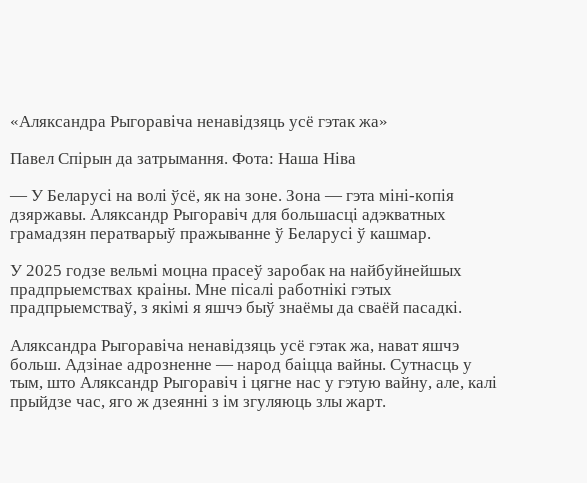«Аляксандра Рыгоравіча ненавідзяць усё гэтак жа»

Павел Спірын да затрымання. Фота: Наша Ніва

— У Беларусі на волі ўсё, як на зоне. Зона — гэта міні-копія дзяржавы. Аляксандр Рыгоравіч для большасці адэкватных грамадзян ператварыў пражыванне ў Беларусі ў кашмар.

У 2025 годзе вельмі моцна прасеў заробак на найбуйнейшых прадпрыемствах краіны. Мне пісалі работнікі гэтых прадпрыемстваў, з якімі я яшчэ быў знаёмы да сваёй пасадкі.

Аляксандра Рыгоравіча ненавідзяць усё гэтак жа, нават яшчэ больш. Адзінае адрозненне — народ баіцца вайны. Сутнасць у тым, што Аляксандр Рыгоравіч і цягне нас у гэтую вайну, але, калі прыйдзе час, яго ж дзеянні з ім згуляюць злы жарт.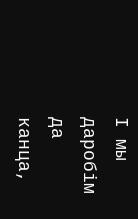І мы даробім да канца,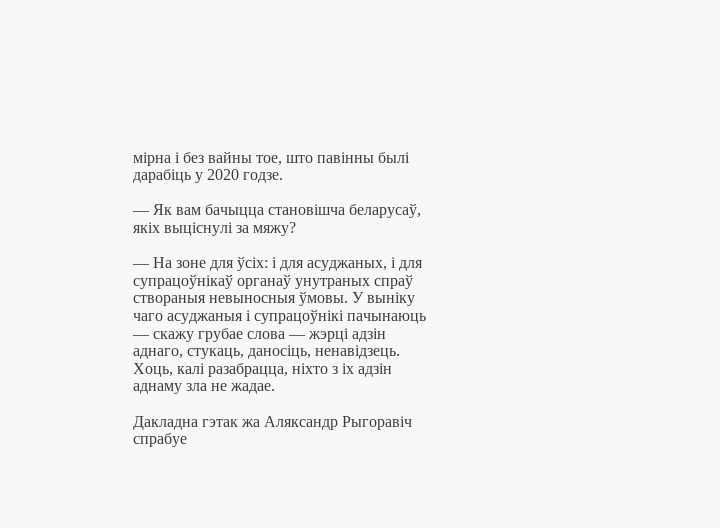мірна і без вайны тое, што павінны былі дарабіць у 2020 годзе.

— Як вам бачыцца становішча беларусаў, якіх выціснулі за мяжу?

— На зоне для ўсіх: і для асуджаных, і для супрацоўнікаў органаў унутраных спраў створаныя невыносныя ўмовы. У выніку чаго асуджаныя і супрацоўнікі пачынаюць — скажу грубае слова — жэрці адзін аднаго, стукаць, даносіць, ненавідзець. Хоць, калі разабрацца, ніхто з іх адзін аднаму зла не жадае.

Дакладна гэтак жа Аляксандр Рыгоравіч спрабуе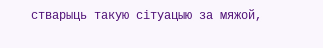стварыць такую сітуацыю за мяжой,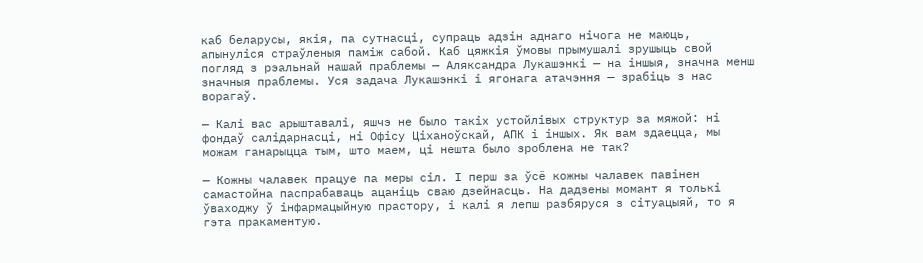каб беларусы, якія, па сутнасці, супраць адзін аднаго нічога не маюць, апынуліся страўленыя паміж сабой. Каб цяжкія ўмовы прымушалі зрушыць свой погляд з рэальнай нашай праблемы — Аляксандра Лукашэнкі — на іншыя, значна менш значныя праблемы. Уся задача Лукашэнкі і ягонага атачэння — зрабіць з нас ворагаў.

— Калі вас арыштавалі, яшчэ не было такіх устойлівых структур за мяжой: ні фондаў салідарнасці, ні Офісу Ціханоўскай, АПК і іншых. Як вам здаецца, мы можам ганарыцца тым, што маем, ці нешта было зроблена не так?

— Кожны чалавек працуе па меры сіл. І перш за ўсё кожны чалавек павінен самастойна паспрабаваць ацаніць сваю дзейнасць. На дадзены момант я толькі ўваходжу ў інфармацыйную прастору, і калі я лепш разбяруся з сітуацыяй, то я гэта пракаментую.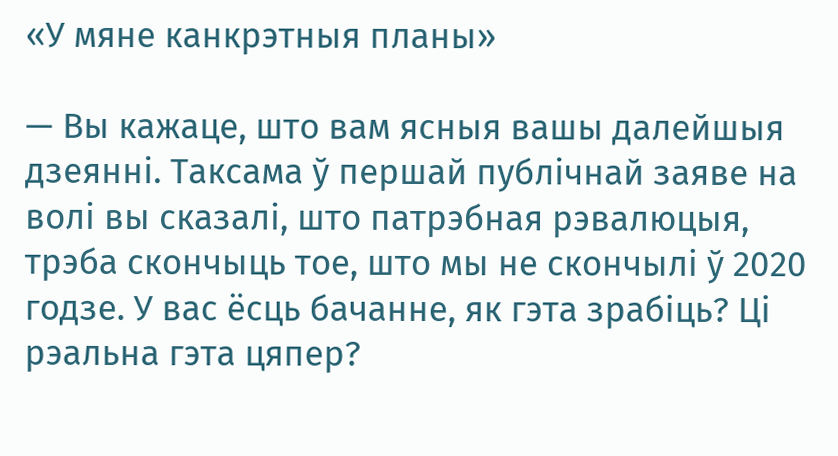«У мяне канкрэтныя планы»

— Вы кажаце, што вам ясныя вашы далейшыя дзеянні. Таксама ў першай публічнай заяве на волі вы сказалі, што патрэбная рэвалюцыя, трэба скончыць тое, што мы не скончылі ў 2020 годзе. У вас ёсць бачанне, як гэта зрабіць? Ці рэальна гэта цяпер?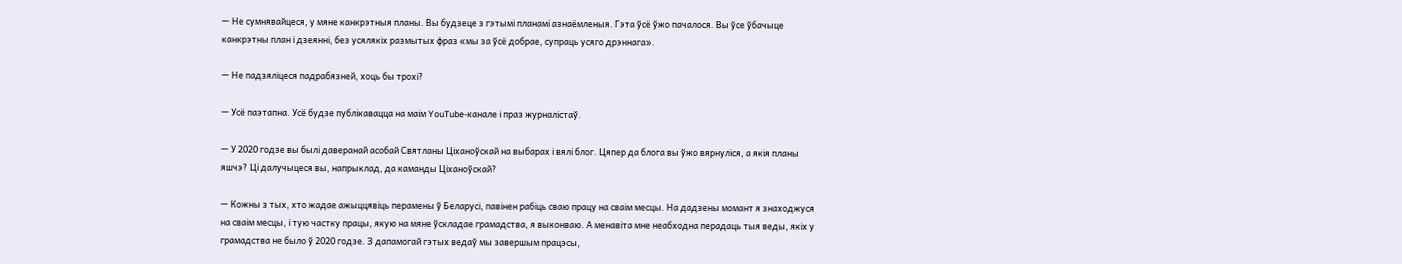— Не сумнявайцеся, у мяне канкрэтныя планы. Вы будзеце з гэтымі планамі азнаёмленыя. Гэта ўсё ўжо пачалося. Вы ўсе ўбачыце канкрэтны план і дзеянні, без усялякіх размытых фраз «мы за ўсё добрае, супраць усяго дрэннага».

— Не падзяліцеся падрабязней, хоць бы трохі?

— Усё паэтапна. Усё будзе публікавацца на маім YouTube-канале і праз журналістаў.

— У 2020 годзе вы былі даверанай асобай Святланы Ціханоўскай на выбарах і вялі блог. Цяпер да блога вы ўжо вярнуліся, а якія планы яшчэ? Ці далучыцеся вы, напрыклад, да каманды Ціханоўскай?

— Кожны з тых, хто жадае ажыццявіць перамены ў Беларусі, павінен рабіць сваю працу на сваім месцы. На дадзены момант я знаходжуся на сваім месцы, і тую частку працы, якую на мяне ўскладае грамадства, я выконваю. А менавіта мне неабходна перадаць тыя веды, якіх у грамадства не было ў 2020 годзе. З дапамогай гэтых ведаў мы завершым працэсы,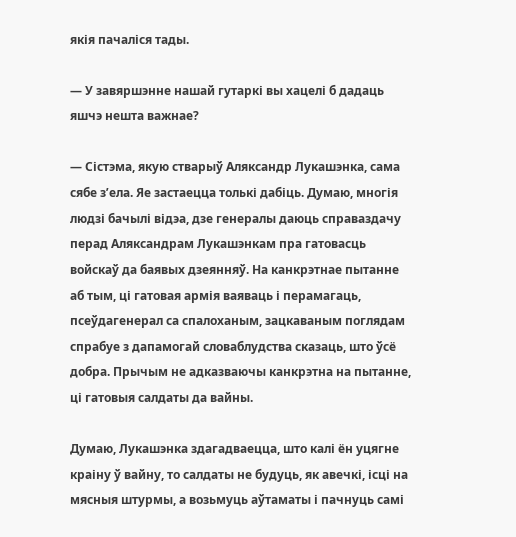якія пачаліся тады.

— У завяршэнне нашай гутаркі вы хацелі б дадаць яшчэ нешта важнае?

— Сістэма, якую стварыў Аляксандр Лукашэнка, сама сябе з’ела. Яе застаецца толькі дабіць. Думаю, многія людзі бачылі відэа, дзе генералы даюць справаздачу перад Аляксандрам Лукашэнкам пра гатовасць войскаў да баявых дзеянняў. На канкрэтнае пытанне аб тым, ці гатовая армія ваяваць і перамагаць, псеўдагенерал са спалоханым, зацкаваным поглядам спрабуе з дапамогай словаблудства сказаць, што ўсё добра. Прычым не адказваючы канкрэтна на пытанне, ці гатовыя салдаты да вайны.

Думаю, Лукашэнка здагадваецца, што калі ён уцягне краіну ў вайну, то салдаты не будуць, як авечкі, ісці на мясныя штурмы, а возьмуць аўтаматы і пачнуць самі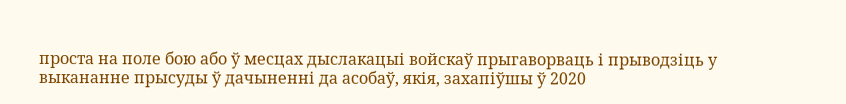проста на поле бою або ў месцах дыслакацыі войскаў прыгаворваць і прыводзіць у выкананне прысуды ў дачыненні да асобаў, якія, захапіўшы ў 2020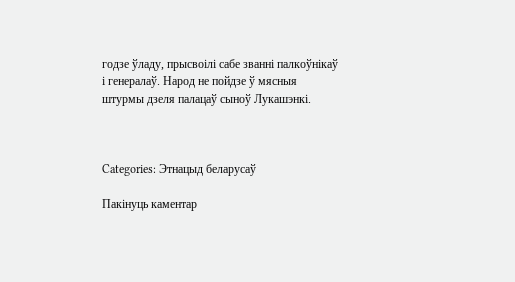годзе ўладу, прысвоілі сабе званні палкоўнікаў і генералаў. Народ не пойдзе ў мясныя штурмы дзеля палацаў сыноў Лукашэнкі.



Categories: Этнацыд беларусаў

Пакінуць каментар